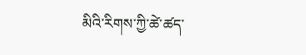མིའི་རིགས་ཀྱི་ཚེ་ཚད་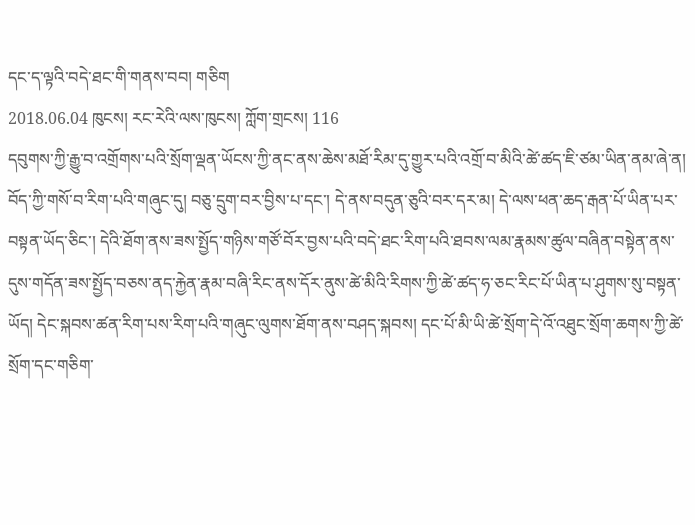དང་ད་ལྟའི་བདེ་ཐང་གི་གནས་བབ། གཅིག
2018.06.04 ཁུངས། རང་རེའི་ལས་ཁུངས། ཀློག་གྲངས། 116
དབུགས་ཀྱི་རྒྱུ་བ་འགྲོགས་པའི་སྲོག་ལྡན་ཡོངས་ཀྱི་ནང་ནས་ཆེས་མཐོ་རིམ་དུ་གྱུར་པའི་འགྲོ་བ་མིའི་ཚེ་ཚད་ཇི་ཙམ་ཡིན་ནམ་ཞེ་ན། བོད་ཀྱི་གསོ་བ་རིག་པའི་གཞུང་དུ། བཅུ་དྲུག་བར་བྱིས་པ་དང་། དེ་ནས་བདུན་ཅུའི་བར་དར་མ། དེ་ལས་ཕན་ཆད་རྒན་པོ་ཡིན་པར་བསྟན་ཡོད་ཅིང་། དེའི་ཐོག་ནས་ཟས་སྤྱོད་གཉིས་གཙོ་བོར་བྱས་པའི་བདེ་ཐང་རིག་པའི་ཐབས་ལམ་རྣམས་ཚུལ་བཞིན་བསྟེན་ནས་དུས་གདོན་ཟས་སྤྱོད་བཅས་ནད་རྐྱེན་རྣམ་བཞི་རིང་ནས་དོར་ནུས་ཚེ་མིའི་རིགས་ཀྱི་ཚེ་ཚད་ཧ་ཅང་རིང་པོ་ཡིན་པ་ཤུགས་སུ་བསྟན་ཡོད། དེང་སྐབས་ཚན་རིག་པས་རིག་པའི་གཞུང་ལུགས་ཐོག་ནས་བཤད་སྐབས། དང་པོ་མི་ཡི་ཚེ་སྲོག་དེ་འོ་འཐུང་སྲོག་ཆགས་ཀྱི་ཚེ་སྲོག་དང་གཅིག་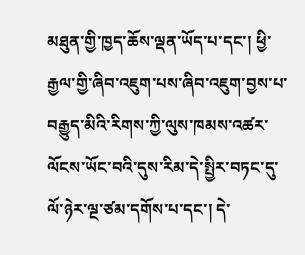མཐུན་གྱི་ཁྱད་ཆོས་ལྡན་ཡོད་པ་དང་། ཕྱི་རྒྱལ་གྱི་ཞིབ་འཇུག་པས་ཞིབ་འཇུག་བྱས་པ་བརྒྱུད་མིའི་རིགས་ཀྱི་ལུས་ཁམས་འཚར་ལོངས་ཡོང་བའི་དུས་རིམ་དེ་སྤྱིར་བཏང་དུ་ལོ་ཉེར་ལྔ་ཙམ་དགོས་པ་དང་། དེ་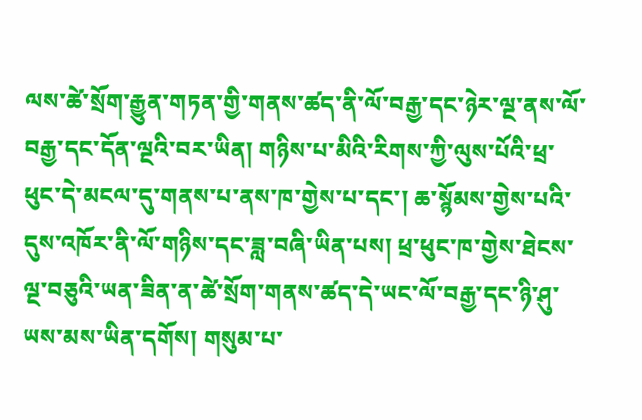ལས་ཚེ་སྲོག་རྒྱུན་གཏན་གྱི་གནས་ཚད་ནི་ལོ་བརྒྱ་དང་ཉེར་ལྔ་ནས་ལོ་བརྒྱ་དང་དོན་ལྔའི་བར་ཡིན། གཉིས་པ་མིའི་རིགས་ཀྱི་ལུས་པོའི་ཕྲ་ཕུང་དེ་མངལ་དུ་གནས་པ་ནས་ཁ་གྱེས་པ་དང་། ཆ་སྙོམས་གྱེས་པའི་དུས་འཁོར་ནི་ལོ་གཉིས་དང་ཟླ་བཞི་ཡིན་པས། ཕྲ་ཕུང་ཁ་གྱེས་ཐེངས་ལྔ་བཅུའི་ཡན་ཟིན་ན་ཚེ་སྲོག་གནས་ཚད་དེ་ཡང་ལོ་བརྒྱ་དང་ཉི་ཤུ་ཡས་མས་ཡིན་དགོས། གསུམ་པ་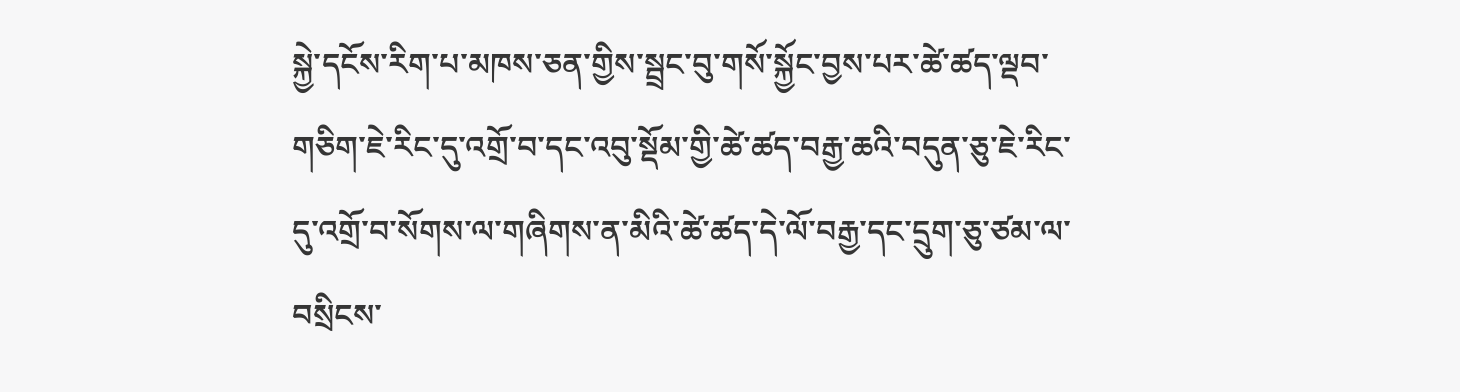སྐྱེ་དངོས་རིག་པ་མཁས་ཅན་གྱིས་སྦྲང་བུ་གསོ་སྐྱོང་བྱས་པར་ཚེ་ཚད་ལྡབ་གཅིག་ཇེ་རིང་དུ་འགྲོ་བ་དང་འབུ་སྡོམ་གྱི་ཚེ་ཚད་བརྒྱ་ཆའི་བདུན་ཅུ་ཇེ་རིང་དུ་འགྲོ་བ་སོགས་ལ་གཞིགས་ན་མིའི་ཚེ་ཚད་དེ་ལོ་བརྒྱ་དང་དྲུག་ཅུ་ཙམ་ལ་བསྲིངས་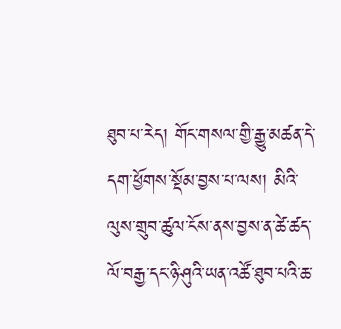ཐུབ་པ་རེད། གོང་གསལ་གྱི་རྒྱུ་མཚན་དེ་དག་ཕྱོགས་སྡོམ་བྱས་པ་ལས། མིའི་ལུས་གྲུབ་ཚུལ་ངོས་ནས་བྱས་ན་ཚེ་ཚད་ལོ་བརྒྱ་དང་ཉི་ཤུའི་ཡན་འཚོ་ཐུབ་པའི་ཆ་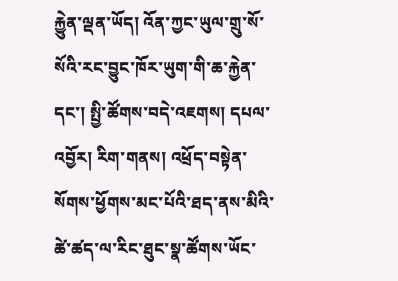རྐྱེུན་ལྡན་ཡོད། འོན་ཀྱང་ཡུལ་གྲུ་སོ་སོའི་རང་བྱུང་ཁོར་ཡུག་གི་ཆ་རྐྱེན་དང་། སྤྱི་ཚོགས་བདེ་འཇགས། དཔལ་འབྱོར། རིག་གནས། འཕྲོད་བསྟེན་སོགས་ཕྱོགས་མང་པོའི་ཐད་ནས་མིའི་ཚེ་ཚད་ལ་རིང་ཐུང་སྣ་ཚོགས་ཡོང་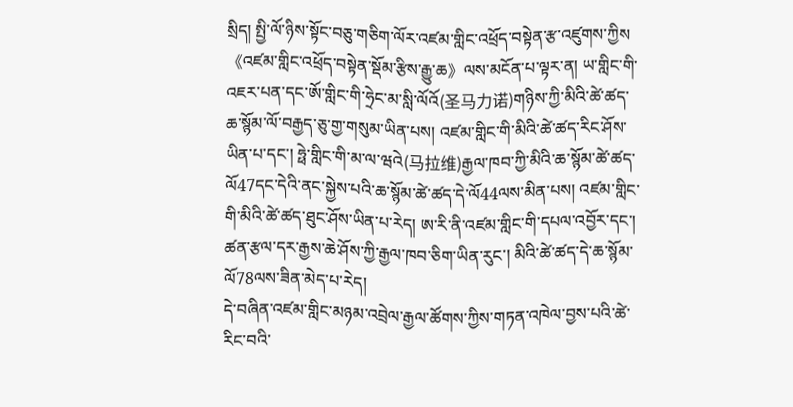སྲིད། སྤྱི་ལོ་ཉིས་སྟོང་བཅུ་གཅིག་ལོར་འཛམ་གླིང་འཕྲོད་བསྟེན་རྩ་འཛུགས་ཀྱིས《འཛམ་གླིང་འཕྲོད་བསྟེན་སྡོམ་རྩིས་རྒྱུ་ཆ》ལས་མངོན་པ་ལྟར་ན། ཡ་གླིང་གི་འཇར་པན་དང་ཨོ་གླིང་གི་ཧྲེང་མ་སླི་ལོའོ(圣马力诺)གཉིས་ཀྱི་མིའི་ཚེ་ཚད་ཆ་སྙོམ་ལོ་བརྒྱད་ཅུ་གྱ་གསུམ་ཡིན་པས། འཛམ་གླིང་གི་མིའི་ཚེ་ཚད་རིང་ཤོས་ཡིན་པ་དང་། ཧྥེ་གླིང་གི་མ་ལ་ཝའེ(马拉维)རྒྱལ་ཁབ་ཀྱི་མིའི་ཆ་སྙོམ་ཚེ་ཚད་ལོ47དང་དེའི་ནང་སྐྱེས་པའི་ཆ་སྙོམ་ཚེ་ཚད་དེ་ལོ44ལས་མིན་པས། འཛམ་གླིང་གི་མིའི་ཚེ་ཚད་ཐུང་ཤོས་ཡིན་པ་རེད། ཨ་རི་ནི་འཛམ་གླིང་གི་དཔལ་འབྱོར་དང་། ཚན་རྩལ་དར་རྒྱས་ཆེ་ཤོས་ཀྱི་རྒྱལ་ཁབ་ཅིག་ཡིན་རུང་། མིའི་ཚེ་ཚད་དེ་ཆ་སྙོམ་ལོ78ལས་ཟིན་མེད་པ་རེད།
དེ་བཞིན་འཛམ་གླིང་མཉམ་འབྲེལ་རྒྱལ་ཚོགས་ཀྱིས་གཏན་འཁེལ་བྱས་པའི་ཚེ་རིང་བའི་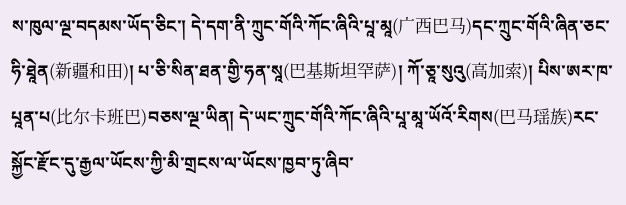ས་ཁུལ་ལྔ་བདམས་ཡོད་ཅིང་། དེ་དག་ནི་ཀྲུང་གོའི་ཀོང་ཞིའི་པཱ་མཱ(广西巴马)དང་ཀྲུང་གོའི་ཞིན་ཅང་ཧི་ཐཱེན(新疆和田)། པ་ཅི་སིན་ཐན་གྱི་ཧན་སཱ(巴基斯坦罕萨)། ཀོ་ཅཱ་སུའུ(高加索)། པིས་ཨར་ཁ་པཱན་པ(比尔卡班巴)བཅས་ལྔ་ཡིན། དེ་ཡང་ཀྲུང་གོའི་ཀོང་ཞིའི་པཱ་མཱ་ཡོའོ་རིགས(巴马瑶族)རང་སྐྱོང་རྫོང་དུ་རྒྱལ་ཡོངས་ཀྱི་མི་གྲངས་ལ་ཡོངས་ཁྱབ་ཏུ་ཞིབ་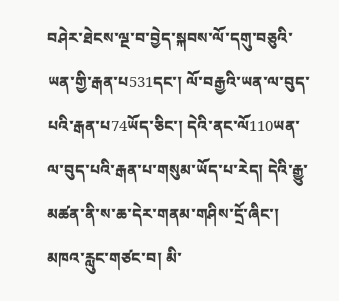བཤེར་ཐེངས་ལྔ་བ་བྱེད་སྐབས་ལོ་དགུ་བཅུའི་ཡན་གྱི་རྒན་པ531དང་། ལོ་བརྒྱའི་ཡན་ལ་བུད་པའི་རྒན་པ74ཡོད་ཅིང་། དེའི་ནང་ལོ110ཡན་ལ་བུད་པའི་རྒན་པ་གསུམ་ཡོད་པ་རེད། དེའི་རྒྱུ་མཚན་ནི་ས་ཆ་དེར་གནམ་གཤིས་དྲོ་ཞིང་། མཁའ་རླུང་གཙང་བ། མི་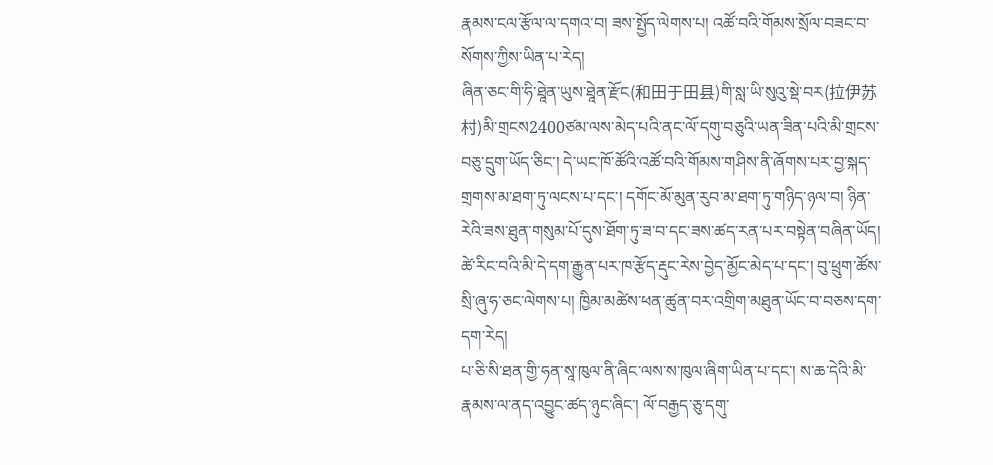རྣམས་ངལ་རྩོལ་ལ་དགའ་བ། ཟས་སྤྱོད་ལེགས་པ། འཚོ་བའི་གོམས་སྲོལ་བཟང་བ་སོགས་ཀྱིས་ཡིན་པ་རེད།
ཞིན་ཅང་གི་ཧི་ཐཱེན་ཡུས་ཐཱེན་རྫོང(和田于田县)གི་སླ་ཡི་སུའུ་སྡེ་བར(拉伊苏村)མི་གྲངས2400ཙམ་ལས་མེད་པའི་ནང་ལོ་དགུ་བཅུའི་ཡན་ཟིན་པའི་མི་གྲངས་བཅུ་དྲུག་ཡོད་ཅིང་། དེ་ཡང་ཁོ་ཚོའི་འཚོ་བའི་གོམས་གཤིས་ནི་ཞོགས་པར་བྱ་སྐད་གྲགས་མ་ཐག་ཏུ་ལངས་པ་དང་། དགོང་མོ་མུན་རུབ་མ་ཐག་ཏུ་གཉིད་ཉལ་བ། ཉིན་རེའི་ཟས་ཐུན་གསུམ་པོ་དུས་ཐོག་ཏུ་ཟ་བ་དང་ཟས་ཚད་རན་པར་བསྟེན་བཞིན་ཡོད། ཚེ་རིང་བའི་མི་དེ་དག་རྒྱུན་པར་ཁ་རྩོད་རྡུང་རེས་བྱེད་མྱོང་མེད་པ་དང་། བུ་ཕྲུག་ཚོས་སྲི་ཞུ་ཧ་ཅང་ལེགས་པ། ཁྱིམ་མཚེས་ཕན་ཚུན་བར་འགྲིག་མཐུན་ཡོང་བ་བཅས་དག་དག་རེད།
པ་ཅི་སི་ཐན་གྱི་ཧན་སཱ་ཁུལ་ནི་ཞིང་ལས་ས་ཁུལ་ཞིག་ཡིན་པ་དང་། ས་ཆ་དེའི་མི་རྣམས་ལ་ནད་འབྱུང་ཚད་ཉུང་ཞིང་། ལོ་བརྒྱད་ཅུ་དགུ་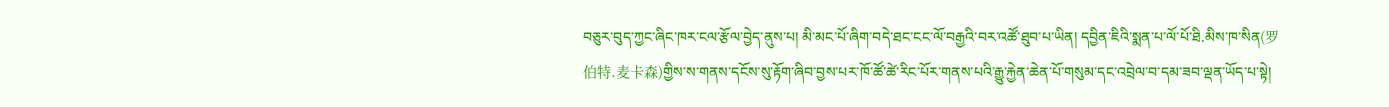བཅུར་བུད་ཀྱང་ཞིང་ཁར་ངལ་རྩོལ་བྱེད་ནུས་པ། མི་མང་པོ་ཞིག་བདེ་ཐང་ངང་ལོ་བརྒྱའི་བར་འཚོ་ཐུབ་པ་ཡིན། དབྱིན་ཇིའི་སྨན་པ་ལོ་པོ་ཐི.མིས་ཁ་སིན(罗伯特.麦卡森)གྱིས་ས་གནས་དངོས་སུ་རྟོག་ཞིབ་བྱས་པར་ཁོ་ཚོ་ཚེ་རིང་པོར་གནས་པའི་རྒྱུ་རྐྱེན་ཆེན་པོ་གསུམ་དང་འབྲེལ་བ་དམ་ཟབ་ལྡན་ཡོད་པ་སྟེ།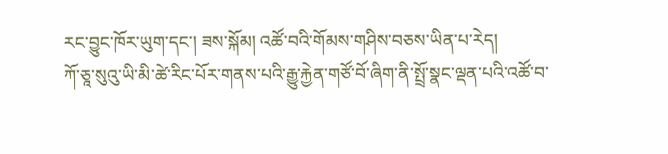རང་བྱུང་ཁོར་ཡུག་དང་། ཟས་སྐོམ། འཚོ་བའི་གོམས་གཤིས་བཅས་ཡིན་པ་རེད།
ཀོ་ཅཱ་སུའུ་ཡི་མི་ཚེ་རིང་པོར་གནས་པའི་རྒྱུ་རྐྱེན་གཙོ་བོ་ཞིག་ནི་སྤྲོ་སྣང་ལྡན་པའི་འཚོ་བ་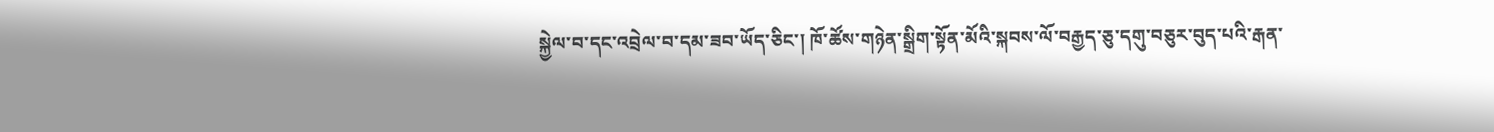སྐྱེལ་བ་དང་འབྲེལ་བ་དམ་ཟབ་ཡོད་ཅིང་། ཁོ་ཚོས་གཉེན་སྒྲིག་སྟོན་མོའི་སྐབས་ལོ་བརྒྱད་ཅུ་དགུ་བཅུར་བུད་པའི་རྒན་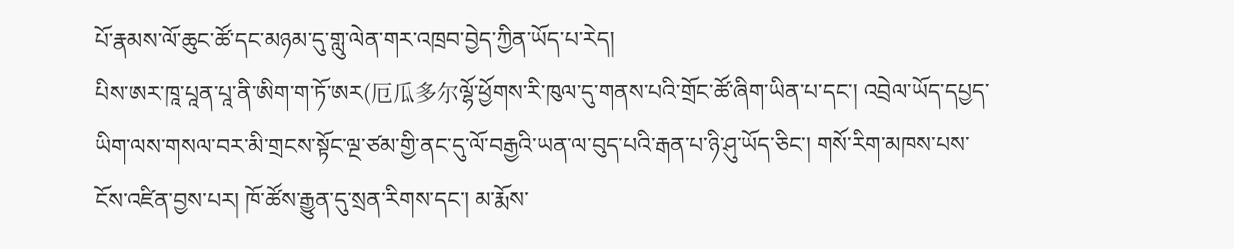པོ་རྣམས་ལོ་ཆུང་ཚོ་དང་མཉམ་དུ་གླུ་ལེན་གར་འཁྲབ་བྱེད་ཀྱིན་ཡོད་པ་རེད།
པིས་ཨར་ཁཱ་པཱན་པཱ་ནི་ཨིག་ག་ཏོ་ཨར(厄瓜多尔ལྷོ་ཕྱོགས་རི་ཁུལ་དུ་གནས་པའི་གྲོང་ཚོ་ཞིག་ཡིན་པ་དང་། འབྲེལ་ཡོད་དཔྱད་ཡིག་ལས་གསལ་བར་མི་གྲངས་སྟོང་ལྔ་ཙམ་གྱི་ནང་དུ་ལོ་བརྒྱའི་ཡན་ལ་བུད་པའི་རྒན་པ་ཉི་ཤུ་ཡོད་ཅིང་། གསོ་རིག་མཁས་པས་ངོས་འཛིན་བྱས་པར། ཁོ་ཚོས་རྒྱུན་དུ་སྲན་རིགས་དང་། མ་རྨོས་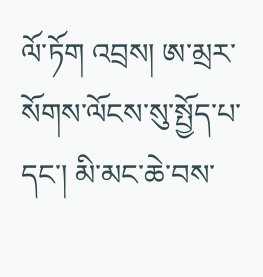ལོ་ཏོག འབྲས། ཨ་མྲར་སོགས་ལོངས་སུ་སྤྱོད་པ་དང་། མི་མང་ཆེ་བས་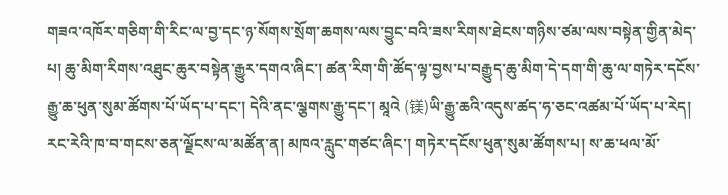གཟའ་འཁོར་གཅིག་གི་རིང་ལ་བྱ་དང་ཉ་སོགས་སྲོག་ཆགས་ལས་བྱུང་བའི་ཟས་རིགས་ཐེངས་གཉིས་ཙམ་ལས་བསྟེན་གྱིན་མེད་པ། ཆུ་མིག་རིགས་འཐུང་ཆུར་བསྟེན་རྒྱུར་དགའ་ཞིང་། ཚན་རིག་གི་ཚོད་ལྟ་བྱས་པ་བརྒྱུད་ཆུ་མིག་དེ་དག་གི་ཆུ་ལ་གཏེར་དངོས་རྒྱུ་ཆ་ཕུན་སུམ་ཚོགས་པོ་ཡོད་པ་དང་། དེའི་ནང་ལྕགས་རྒྱུ་དང་། མཱའེ (镁)ཡི་རྒྱུ་ཆའི་འདུས་ཚད་ཧ་ཅང་འཚམ་པོ་ཡོད་པ་རེད།
རང་རེའི་ཁ་བ་གངས་ཅན་ལྗོངས་ལ་མཚོན་ན། མཁའ་རླུང་གཙང་ཞིང་། གཏེར་དངོས་ཕུན་སུམ་ཚོགས་པ། ས་ཆ་ཕལ་མོ་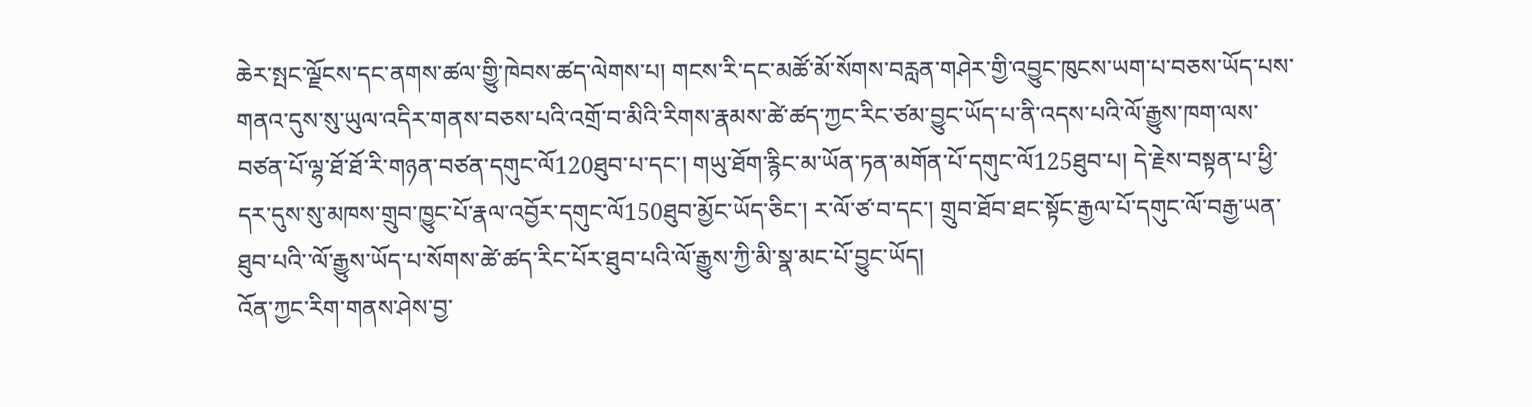ཆེར་སྤང་ལྗོངས་དང་ནགས་ཚལ་གྱིུ་ཁེབས་ཚད་ལེགས་པ། གངས་རི་དང་མཚོ་མོ་སོགས་བརླན་གཤེར་གྱི་འབྱུང་ཁུངས་ཡག་པ་བཅས་ཡོད་པས་གནའ་དུས་སུ་ཡུལ་འདིར་གནས་བཅས་པའི་འགྲོ་བ་མིའི་རིགས་རྣམས་ཚེ་ཚད་ཀྱང་རིང་ཙམ་བྱུང་ཡོད་པ་ནི་འདས་པའི་ལོ་རྒྱུས་ཁག་ལས་བཙན་པོ་ལྷ་ཐོ་ཐོ་རི་གཉན་བཙན་དགུང་ལོ120ཐུབ་པ་དང་། གཡུ་ཐོག་རྙིང་མ་ཡོན་ཏན་མགོན་པོ་དགུང་ལོ125ཐུབ་པ། དེ་རྗེས་བསྟན་པ་ཕྱི་དར་དུས་སུ་མཁས་གྲུབ་ཁྱུང་པོ་རྣལ་འབྱོར་དགུང་ལོ150ཐུབ་མྱོང་ཡོད་ཅིང་། ར་ལོ་ཙ་བ་དང་། གྲུབ་ཐོབ་ཐང་སྟོང་རྒྱལ་པོ་དགུང་ལོ་བརྒྱ་ཡན་ཐུབ་པའི་་ལོ་རྒྱུས་ཡོད་པ་སོགས་ཚེ་ཚད་རིང་པོར་ཐུབ་པའི་ལོ་རྒྱུས་ཀྱི་མི་སྣ་མང་པོ་བྱུང་ཡོད།
འོན་ཀྱང་རིག་གནས་ཤེས་བྱ་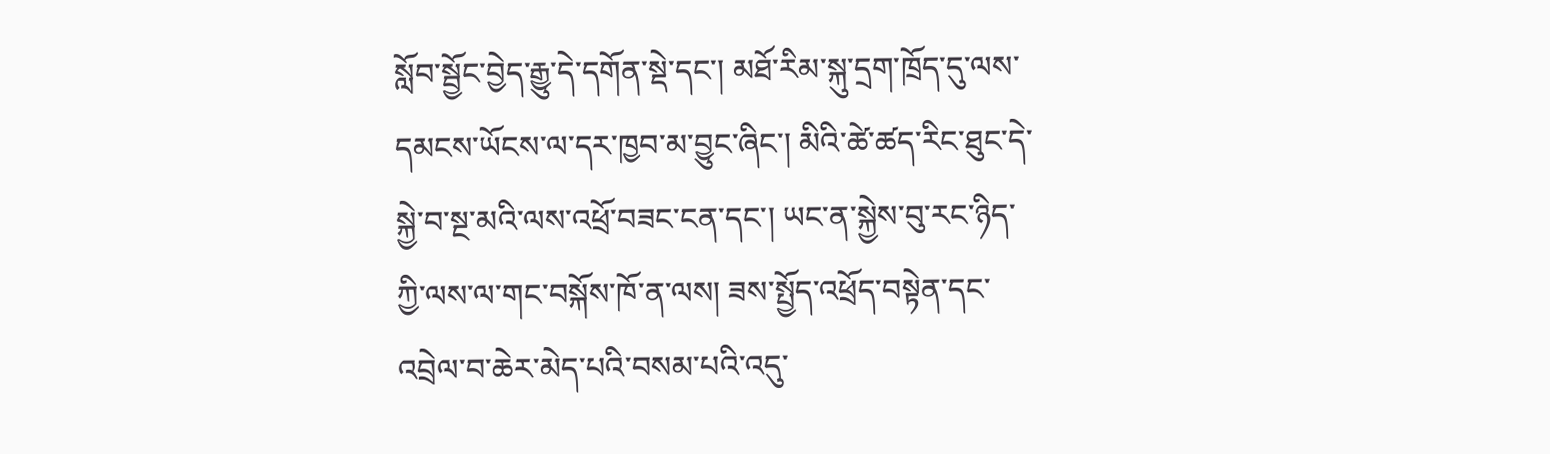སློབ་སྦྱོང་བྱེད་རྒྱུ་དེ་དགོན་སྡེ་དང་། མཐོ་རིམ་སྐུ་དྲག་ཁྲོད་དུ་ལས་དམངས་ཡོངས་ལ་དར་ཁྱབ་མ་བྱུང་ཞིང་། མིའི་ཚེ་ཚད་རིང་ཐུང་དེ་སྐྱེ་བ་སྔ་མའི་ལས་འཕྲོ་བཟང་ངན་དང་། ཡང་ན་སྐྱེས་བུ་རང་ཉིད་ཀྱི་ལས་ལ་གང་བསྐོས་ཁོ་ན་ལས། ཟས་སྤྱོད་འཕྲོད་བསྟེན་དང་འབྲེལ་བ་ཆེར་མེད་པའི་བསམ་པའི་འདུ་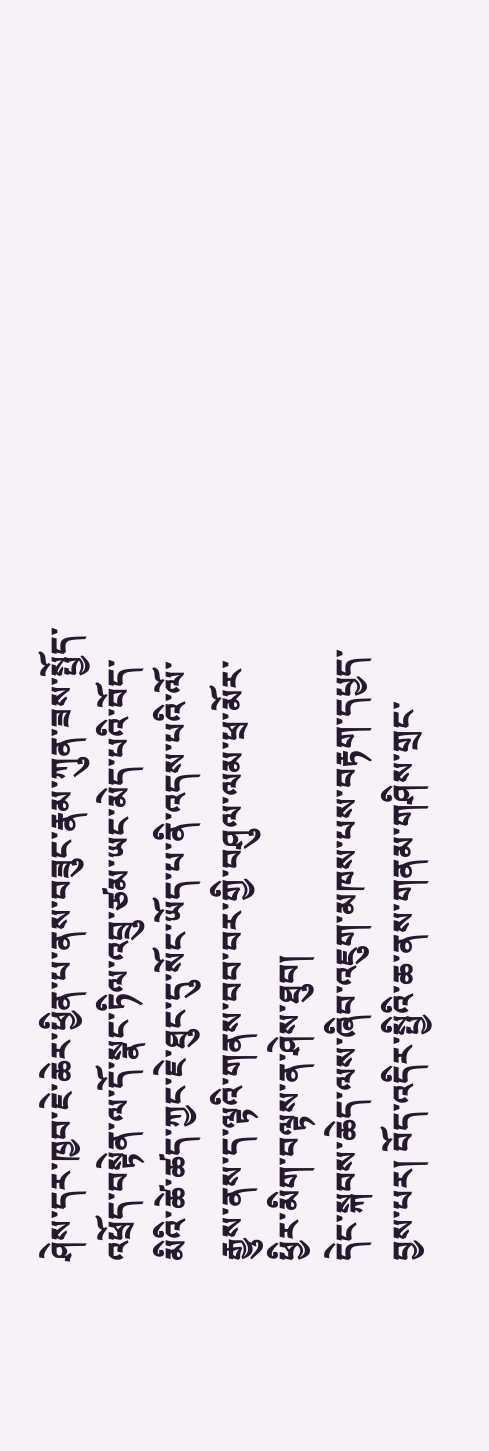ཤེས་དར་ཁྱབ་ཇེ་ཆེར་ཕྱིན་པ་ནས་བཟུང་རྣམ་ཀུན་ཟས་སྤྱོད་འཕྲོད་བསྟེན་ལ་དོ་སྣང་ཏིལ་འབྲུ་ཙམ་ཡང་མེད་པའི་བོད་མིའི་ཚེ་ཚད་ཀྱང་ཇེ་ཐུང་དུ་སོང་ཡོད་པ་ནི་འདས་པའི་ལོ་རྒྱུས་ནས་ད་ལྟའི་གནས་བབ་བར་གྱི་བཤུལ་ལམ་ཕྲ་མོར་ཕྱིར་མིག་བལྟས་ན་ཤེས་ཐུབ།
དེང་སྐབས་ཆེད་ལས་ཞིབ་འཇུག་མཁས་པས་བརྟག་དཔྱད་བྱས་པར། བོད་འདིར་སྤྱིའི་ཆ་ནས་གནམ་གཤིས་གྲང་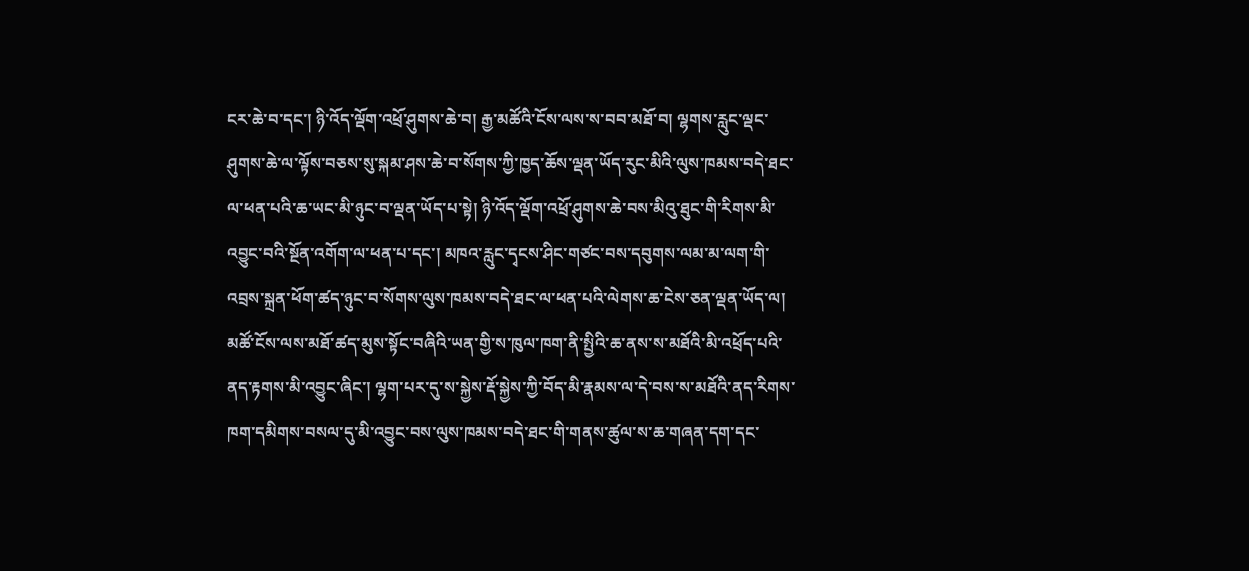ངར་ཆེ་བ་དང་། ཉི་འོད་ལྡོག་འཕྲོ་ཤུགས་ཆེ་བ། རྒྱ་མཚོའི་ངོས་ལས་ས་བབ་མཐོ་བ། ལྷགས་རླུང་ལྡང་ཤུགས་ཆེ་ལ་ལྟོས་བཅས་སུ་སྐམ་ཤས་ཆེ་བ་སོགས་ཀྱི་ཁྱད་ཆོས་ལྡན་ཡོད་རུང་མིའི་ལུས་ཁམས་བདེ་ཐང་ལ་ཕན་པའི་ཆ་ཡང་མི་ཉུང་བ་ལྡན་ཡོད་པ་སྟེ། ཉི་འོད་ལྡོག་འཕྲོ་ཤུགས་ཆེ་བས་མིའུ་ཐུང་གི་རིགས་མི་འབྱུང་བའི་སྔོན་འགོག་ལ་ཕན་པ་དང་། མཁའ་རླུང་དྭངས་ཤིང་གཙང་བས་དབུགས་ལམ་མ་ལག་གི་འབྲས་སྐྲན་ཕོག་ཚད་ཉུང་བ་སོགས་ལུས་ཁམས་བདེ་ཐང་ལ་ཕན་པའི་ལེགས་ཆ་ངེས་ཅན་ལྡན་ཡོད་ལ། མཚོ་ངོས་ལས་མཐོ་ཚད་མུས་སྟོང་བཞིའི་ཡན་གྱི་ས་ཁུལ་ཁག་ནི་སྤྱིའི་ཆ་ནས་ས་མཐོའི་མི་འཕྲོད་པའི་ནད་རྟགས་མི་འབྱུང་ཞིང་། ལྷག་པར་དུ་ས་སྐྱེས་རྡོ་སྐྱེས་ཀྱི་བོད་མི་རྣམས་ལ་དེ་བས་ས་མཐོའི་ནད་རིགས་ཁག་དམིགས་བསལ་དུ་མི་འབྱུང་བས་ལུས་ཁམས་བདེ་ཐང་གི་གནས་ཚུལ་ས་ཆ་གཞན་དག་དང་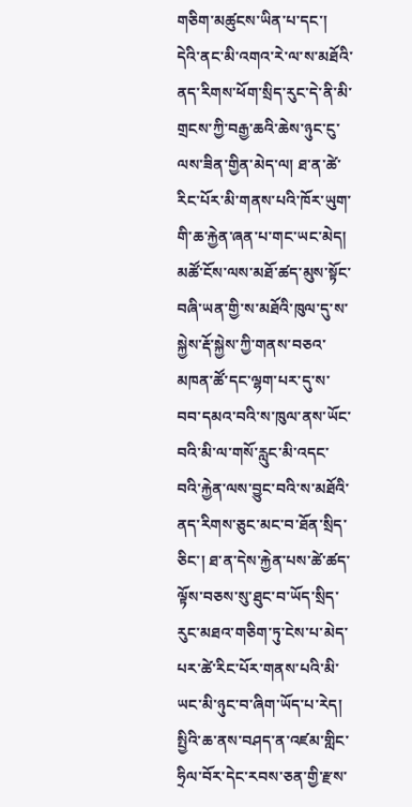གཅིག་མཚུངས་ཡིན་པ་དང་། དེའི་ནང་མི་འགའ་རེ་ལ་ས་མཐོའི་ནད་རིགས་ཕོག་སྲིད་རུང་དེ་ནི་མི་གྲངས་ཀྱི་བརྒྱ་ཆའི་ཆེས་ཉུང་ངུ་ལས་ཟིན་གྱིན་མེད་ལ། ཐ་ན་ཚེ་རིང་པོར་མི་གནས་པའི་ཁོར་ཡུག་གི་ཆ་རྐྱེན་ཞན་པ་གང་ཡང་མེད། མཚོ་ངོས་ལས་མཐོ་ཚད་མུས་སྟོང་བཞི་ཡན་གྱི་ས་མཐོའི་ཁུལ་དུ་ས་སྐྱེས་རྡོ་སྐྱེས་ཀྱི་གནས་བཅའ་མཁན་ཚོ་དང་ལྷག་པར་དུ་ས་བབ་དམའ་བའི་ས་ཁུལ་ནས་ཡོང་བའི་མི་ལ་གསོ་རླུང་མི་འདང་བའི་རྐྱེན་ལས་བྱུང་བའི་ས་མཐོའི་ནད་རིགས་ཅུང་མང་བ་ཐོན་སྲིད་ཅིང་། ཐ་ན་དེས་རྐྱེན་པས་ཚེ་ཚད་ལྟོས་བཅས་སུ་ཐུང་བ་ཡོད་སྲིད་རུང་མཐའ་གཅིག་ཏུ་ངེས་པ་མེད་པར་ཚེ་རིང་པོར་གནས་པའི་མི་ཡང་མི་ཉུང་བ་ཞིག་ཡོད་པ་རེད།
སྤྱིའི་ཆ་ནས་བཤད་ན་འཛམ་གླིང་ཧྲིལ་བོར་དེང་རབས་ཅན་གྱི་རྫས་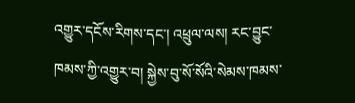འགྱུར་དངོས་རིགས་དང་། འཕྲུལ་ལས། རང་བྱུང་ཁམས་ཀྱི་འགྱུར་བ། སྐྱེས་བུ་སོ་སོའི་སེམས་ཁམས་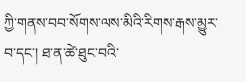ཀྱི་གནས་བབ་སོགས་ལས་མིའི་རིགས་རྒས་མྱུར་བ་དང་། ཐ་ན་ཚེ་ཐུང་བའི་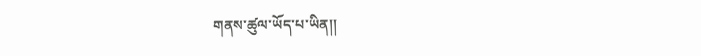གནས་ཚུལ་ཡོད་པ་ཡིན།།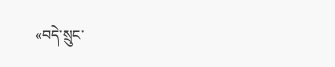«བདེ་སྲུང་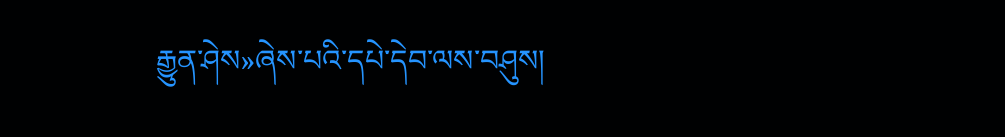རྒྱུན་ཤེས»ཞེས་པའི་དཔེ་དེབ་ལས་བཤུས།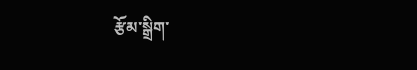རྩོམ་སྒྲིག་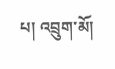པ། འབྲུག་མོ།